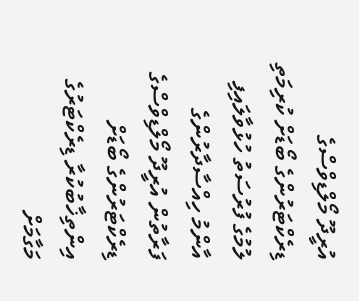އުރީދޫ މޯލްޑިވްސްގެ ޑިރެކްޓަރުންގެ ބޯޑަށް ކުރިމަތި ލުމުގެ ފުރުސަތު ހުޅުވާލައިފި
އާންމު ހިއްސާދާރުންގެ ފަރާތުން އުރީދޫ މޯލްޑިވްސްގެ ޑިރެކްޓަރުންގެ ބޯޑަށް އިންތިޚާބުކުރާ ޑިރެކްޓަރުގެ މަގާމަށް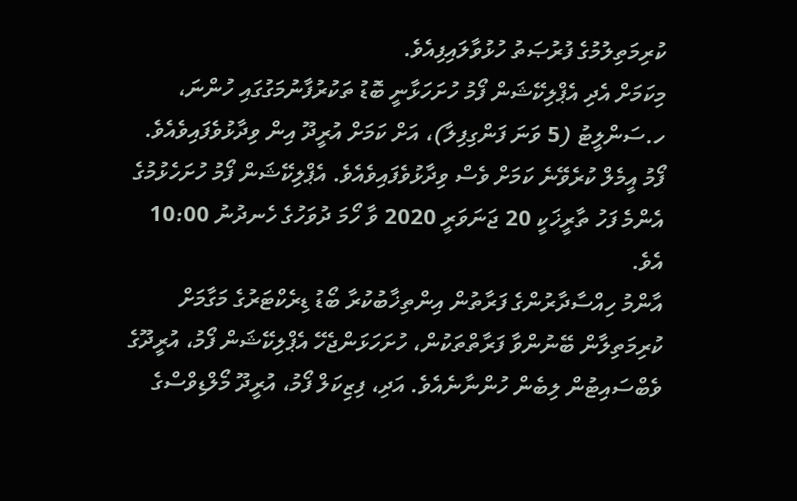ކުރިމަތިލުމުގެ ފުރުޞަތު ހުޅުވާލައިފިއެވެ.
މިކަމަށް އެދި އެޕްލިކޭޝަން ފޯމު ހުށަހަޅާނީ ބޮޑު ތަކުރުފާނުމަގުގައި ހުންނަ، ހ.ސަންލީޓު (5 ވަނަ ފަންގިފިލާ)، އަށް ކަމަށް އުރީދޫ އިން ވިދާޅުވެފައިވެއެވެ. ފޯމު އީމެލް ކުރެވޭނެ ކަމަށް ވެސް ވިދާޅުވެފައިވެއެވެ. އެޕްލިކޭޝަން ފޯމު ހުށަހެޅުމުގެ އެންމެ ފަހު ތާރީޚަކީ 20 ޖަނަވަރީ 2020 ވާ ހޯމަ ދުވަހުގެ ހެނދުނު 10:00 އެވެ.
އާންމު ހިއްސާދާރުންގެ ފަރާތުން އިންތިޚާބުކުރާ ބޯޑު ޑިރެކްޓަރުގެ މަގާމަށް ކުރިމަތިލާން ބޭނުންވާ ފަރާތްތަކުން، ހުށަހަޅަންޖެހޭ އެޕްލިކޭޝަން ފޯމު، އުރީދޫގެ ވެބްސައިޓުން ލިބެން ހުންނާނެއެވެ. އަދި، ފިޒިކަލް ފޯމު، އުރީދޫ މޯލްޑިވްސްގެ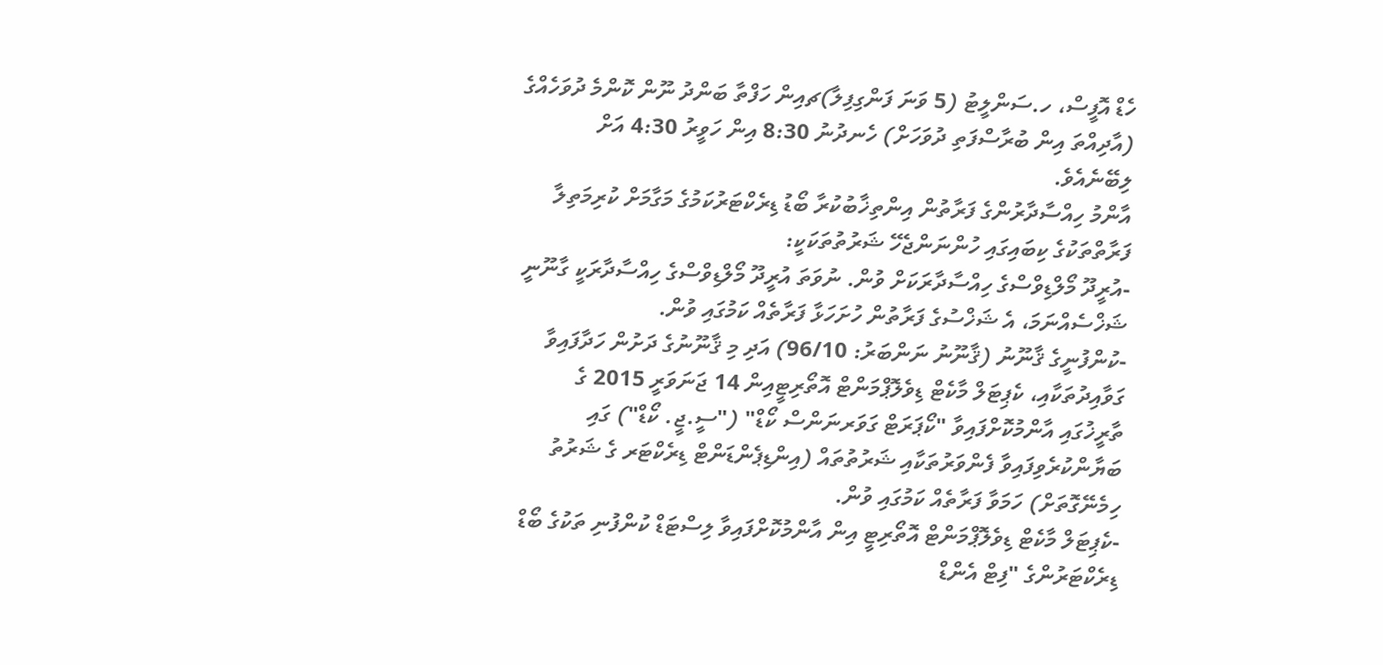ހެޑް އޮފީސް، ހ.ސަންލީޓު (5 ވަނަ ފަންގިފިލާ)ޗއިން ހަފްތާ ބަންދު ނޫން ކޮންމެ ދުވަހެއްގެ (އާދިއްތަ އިން ބުރާސްފަތި ދުވަހަށް) ހެނދުނު 8:30 އިން ހަވީރު 4:30 އަށް ލިބޭނެއެވެ.
އާންމު ހިއްސާދާރުންގެ ފަރާތުން އިންތިޚާބުކުރާ ބޯޑު ޑިރެކްޓަރުކަމުގެ މަގާމަށް ކުރިމަތިލާ ފަރާތްތަކުގެ ކިބައިގައި ހުންނަންޖެހޭ ޝަރުތުތަކަކީ:
-އުރީދޫ މޯލްޑިވްސްގެ ހިއްސާދާރަކަށް ވުން. ނުވަތަ އުރީދޫ މޯލްޑިވްސްގެ ހިއްސާދާރަކީ ގާނޫނީ ޝަޚްސެއްނަމަ، އެ ޝަޚްސުގެ ފަރާތުން ހުށަހަޅާ ފަރާތެއް ކަމުގައި ވުން.
-ކުންފުނީގެ ޤާނޫނު (ޤާނޫނު ނަންބަރު: 96/10) އަދި މި ޤާނޫނުގެ ދަށުން ހަދާފައިވާ ގަވާއިދުތަކާއި، ކެޕިޓަލް މާކެޓް ޑިވެލޮޕްމަންޓް އޮތޯރިޓީއިން 14 ޖަނަވަރީ 2015 ގެ ތާރީޚުގައި އާންމުކޮށްފައިވާ "ކޯޕަރަޓް ގަވަރނަންސް ކޯޑް" ("ސީ.ޖީ. ކޯޑް") ގައި ބަޔާންކުރެވިފައިވާ ފެންވަރުތަކާއި ޝަރުތުތައް (އިންޑިޕެންޑަންޓް ޑިރެކްޓަރ ގެ ޝަރުތު ހިމެނޭގޮތަށް) ހަމަވާ ފަރާތެއް ކަމުގައި ވުން.
-ކެޕިޓަލް މާކެޓް ޑިވެލޮޕްމަންޓް އޮތޯރިޓީ އިން އާންމުކޮށްފައިވާ ލިސްޓަޑް ކުންފުނި ތަކުގެ ބޯޑް ޑިރެކްޓަރުންގެ "ފިޓް އެންޑް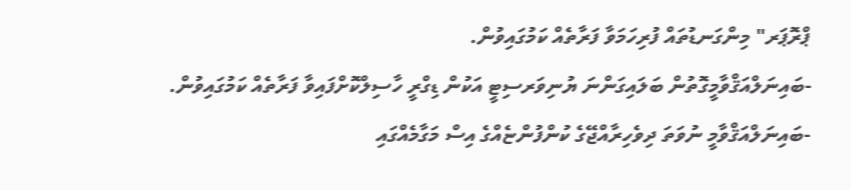ޕްރޮޕަރ" މިންގަނޑުތައް ފުރިހަމަވާ ފަރާތެއް ކަމުގައިވުން.
-ބައިނަލްއަޤްވާމީގޮތުން ބަލައިގަންނަ ޔުނިވަރސިޓީ އަކުން ޑިގްރީ ހާސިލްކޮށްފައިވާ ފަރާތެއް ކަމުގައިވުން.
-ބައިނަލްއަޤްވާމީ ނުވަތަ ދިވެހިރާއްޖޭގެ ކުންފުންޏެއްގެ އިސް މަގާމެއްގައި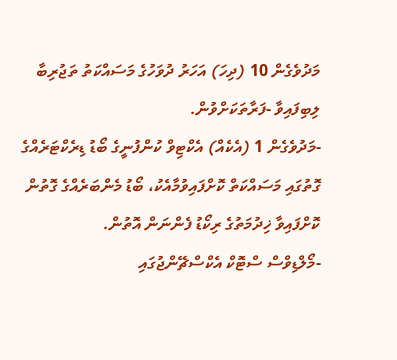މަދުވެގެން 10 (ދިހަ) އަހަރު ދުވަހުގެ މަސައްކަތު ތަޖުރިބާ ލިބިފައިވާ -ފަރާތަކަށްވުން.
-މަދުވެގެން 1 (އެކެއް) އެކްޓިވް ކުންފުނީގެ ބޯޑު ޑިރެކްޓަރެއްގެ ގޮތުގައި މަސައްކަތް ކޮށްފައިވުމާއެކު، ބޯޑު މެންބަރެއްގެ ގޮތުން ކޮށްފައިވާ ޚިދުމަތުގެ ރިކޯޑު ފެންނަން އޮތުން.
-މޯލްޑިވްސް ސްޓޮކް އެކްސްޗޭންޖުގައި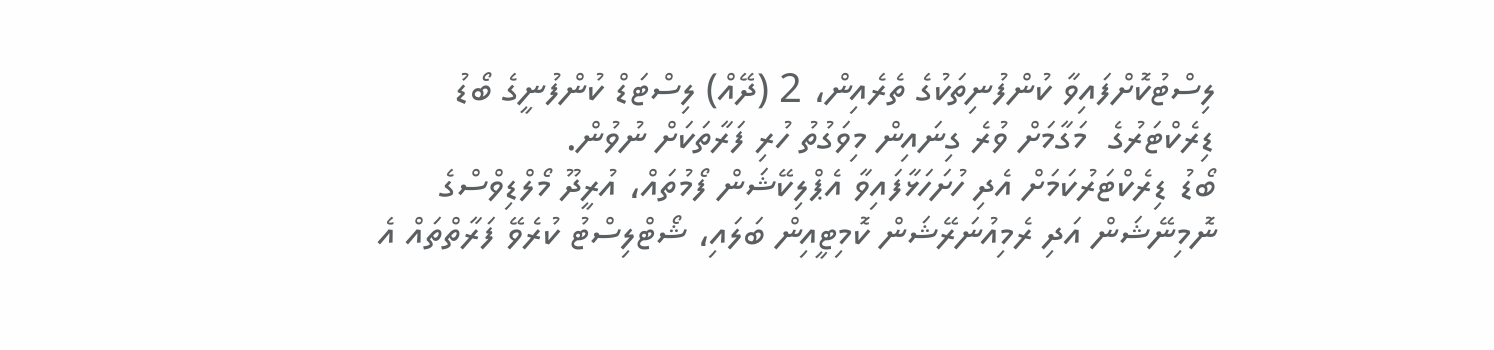ލިސްޓުކޮށްފައިވާ ކުންފުނިތަކުގެ ތެރެއިން، 2 (ދޭއް) ލިސްޓަޑް ކުންފުނީގެ ބޯޑު ޑިރެކްޓަރުގެ  މަގާމަށް ވުރެ ގިނައިން މިވަގުތު ހުރި ފަރާތަކަށް ނުވުން.
ބޯޑު ޑިރެކްޓަރުކަމަށް އެދި ހުށަހަޅާފައިވާ އެޕްލިކޭޝަން ފޯމުތައް، އުރީދޫ މޯލްޑިވްސްގެ ނޮމިނޭޝަން އަދި ރެމިއުނަރޭޝަން ކޮމިޓީއިން ބަލައި، ޝޯޓްލިސްޓު ކުރެވޭ ފަރާތްތައް އެ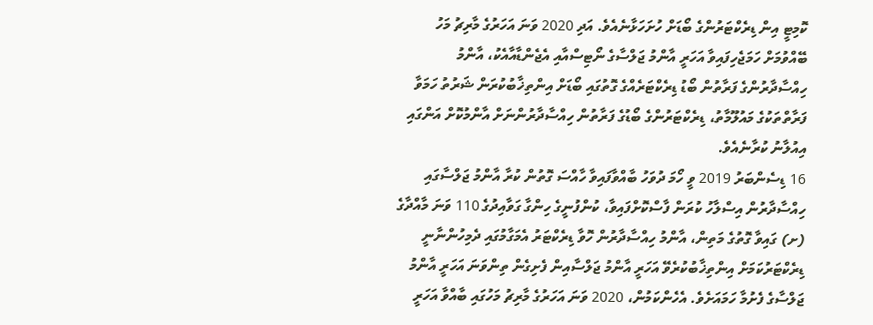ކޮމިޓީ އިން ޑިރެކްޓަރުންގެ ބޯޑަށް ހުށަހަޅާނެއެވެ. އަދި 2020 ވަނަ އަހަރުގެ މާރިޗު މަހު ބޭއްވުމަށް ހަމަޖެހިފައިވާ އަހަރީ އާންމު ޖަލްސާގެ ނޯޓިސްއާއި އެޖެންޑާއާއެކު، އާންމު ހިއްސާދާރުންގެ ފަރާތުން ބޯޑު ޑިރެކްޓަރެއްގެ ގޮތުގައި ބޯޑަށް އިންތިޚާބުކުރަން ޝަރުތު ހަމަވާ ފަރާތްތަކުގެ މައުލޫމާތު، ޑިރެކްޓަރުންގެ ބޯޑުގެ ފަރާތުން ހިއްސާދާރުންނަށް އާންމުކޮށް އަންގައި އިއުލާނު ކުރާނެއެވެ.
16 ޑިސެންބަރު 2019 ވީ ހޯމަ ދުވަހު ބާއްވާފައިވާ ހާއްސަ ގޮތުން ކުރާ އާންމު ޖަލްސާގައި ހިއްސާދާރުން އިސްލާހު ކުރަން ފާސްކޮށްފައިވާ، ކުންފުނީގެ ހިންގާ ގަވާއިދުގެ 110 ވަނަ މާއްދާގެ (ށ) ގައިވާ ގޮތުގެ މަތިން، އާންމު ހިއްސާދާރުން ހޮވާ ޑިރެކްޓަރު އެމަގާމުގައި ދެމިހުންނާނީ ޑިރެކްޓަރުކަމަށް އިންތިޚާބުކުރެވޭ އަހަރީ އާންމު ޖަލްސާއިން ފެށިގެން ތިންވަނަ އަހަރީ އާންމު ޖަލްސާގެ ފެށުމާ ހަމައަށެވެ. އެހެންކަމުން، 2020 ވަނަ އަހަރުގެ މާރިޗު މަހުގައި ބާއްވާ އަހަރީ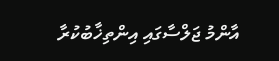އާންމު ޖަލްސާގައި އިންތިޚާބުކުރާ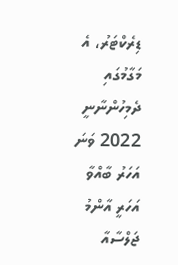ޑިރެކްޓަރު، އެ މަގާމުގައި ދެމިހުންނާނީ 2022 ވަނަ އަހަރު ބާއްވާ އަހަރީ އާންމު ޖަލްސާއާ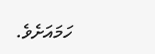ހަމައަށެވެ.